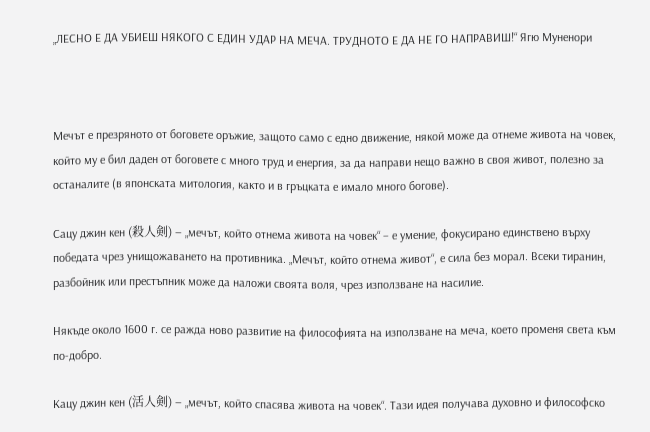„ЛЕСНО Е ДА УБИЕШ НЯКОГО С ЕДИН УДАР НА МЕЧА. ТРУДНОТО Е ДА НЕ ГО НАПРАВИШ!“ Ягю Муненори



Мечът е презряното от боговете оръжие, защото само с едно движение, някой може да отнеме живота на човек, който му е бил даден от боговете с много труд и енергия, за да направи нещо важно в своя живот, полезно за останалите (в японската митология, както и в гръцката е имало много богове).

Сацу джин кен (殺人剣) – „мечът, който отнема живота на човек“ – е умение, фокусирано единствено върху победата чрез унищожаването на противника. „Мечът, който отнема живот“, е сила без морал. Всеки тиранин, разбойник или престъпник може да наложи своята воля, чрез използване на насилие.

Някъде около 1600 г. се ражда ново развитие на философията на използване на меча, което променя света към по-добро.

Кацу джин кен (活人剣) – „мечът, който спасява живота на човек“. Тази идея получава духовно и философско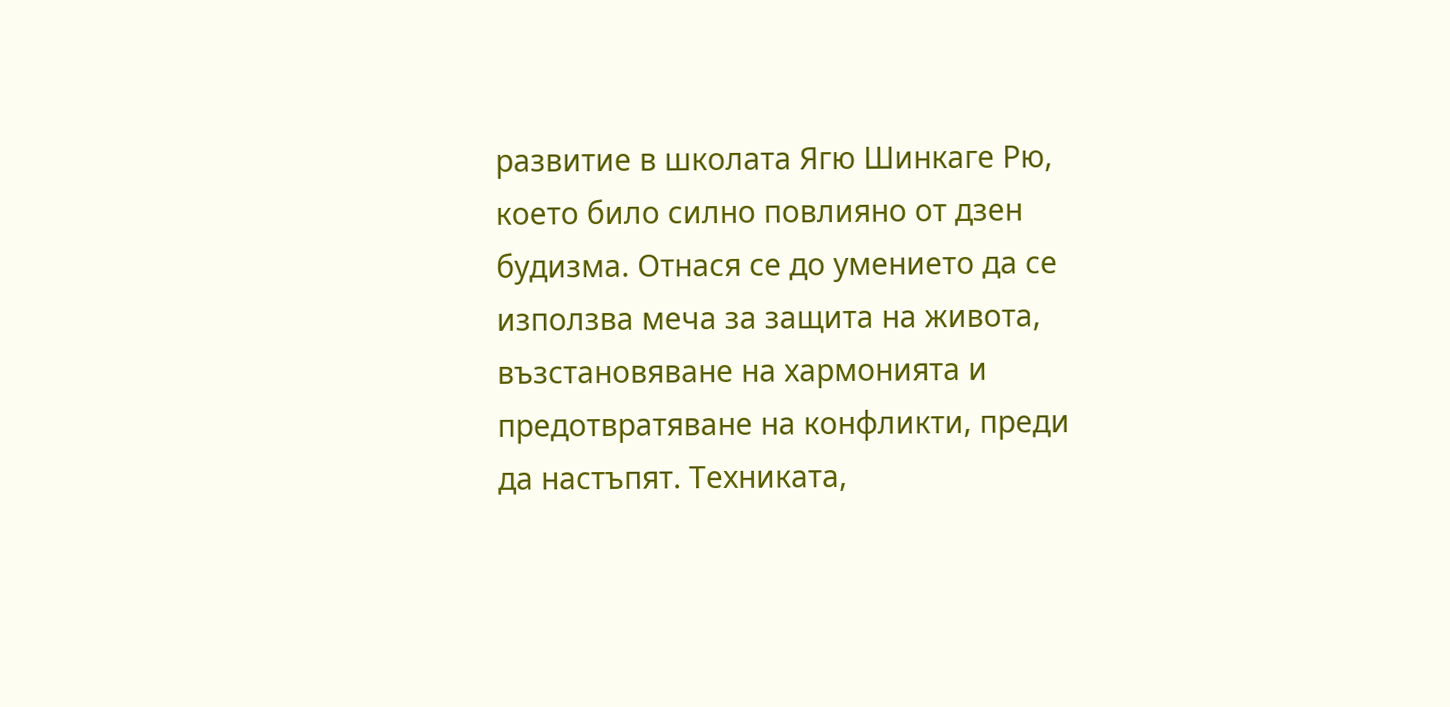развитие в школата Ягю Шинкаге Рю, което било силно повлияно от дзен будизма. Отнася се до умението да се използва меча за защита на живота, възстановяване на хармонията и предотвратяване на конфликти, преди да настъпят. Техниката,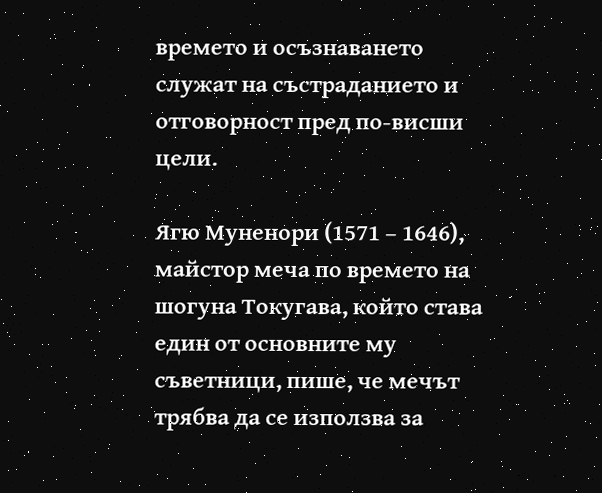времето и осъзнаването служат на състраданието и отговорност пред по-висши цели.

Ягю Муненори (1571 – 1646), майстор меча по времето на шогуна Токугава, който става един от основните му съветници, пише, че мечът трябва да се използва за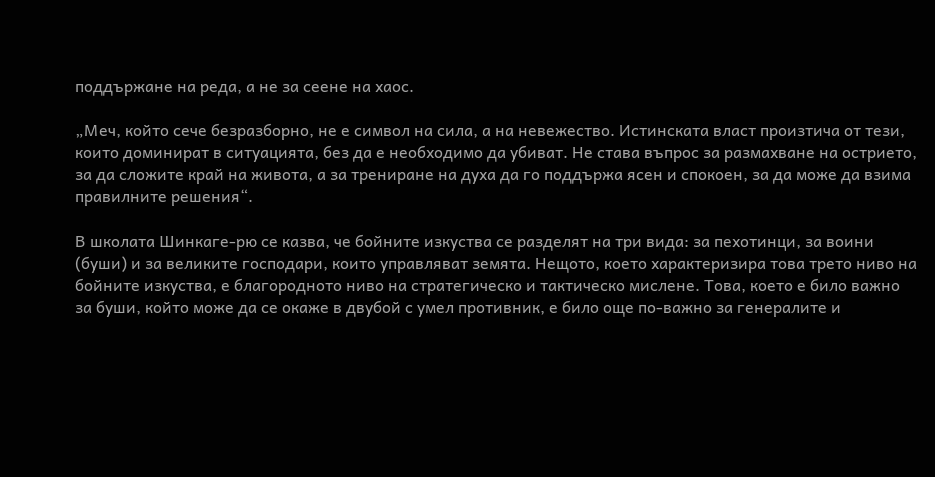поддържане на реда, а не за сеене на хаос.

„Меч, който сече безразборно, не е символ на сила, а на невежество. Истинската власт произтича от тези, които доминират в ситуацията, без да е необходимо да убиват. Не става въпрос за размахване на острието, за да сложите край на живота, а за трениране на духа да го поддържа ясен и спокоен, за да може да взима правилните решения“.

В школата Шинкаге-рю се казва, че бойните изкуства се разделят на три вида: за пехотинци, за воини (буши) и за великите господари, които управляват земята. Нещото, което характеризира това трето ниво на бойните изкуства, е благородното ниво на стратегическо и тактическо мислене. Това, което е било важно за буши, който може да се окаже в двубой с умел противник, е било още по-важно за генералите и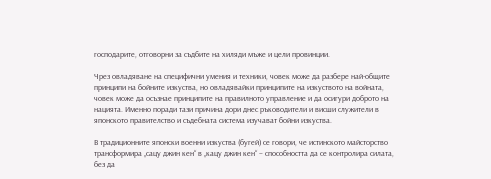господарите, отговорни за съдбите на хиляди мъже и цели провинции.

Чрез овладяване на специфични умения и техники, човек може да разбере най-общите принципи на бойните изкуства, но овладявайки принципите на изкуството на войната, човек може да осъзнае принципите на правилното управление и да осигури доброто на нацията. Именно поради тази причина дори днес ръководители и висши служители в японското правителство и съдебната система изучават бойни изкуства.

В традиционните японски военни изкуства (бугей) се говори, че истинското майсторство трансформира „сацу джин кен“ в „кацу джин кен“ – способността да се контролира силата, без да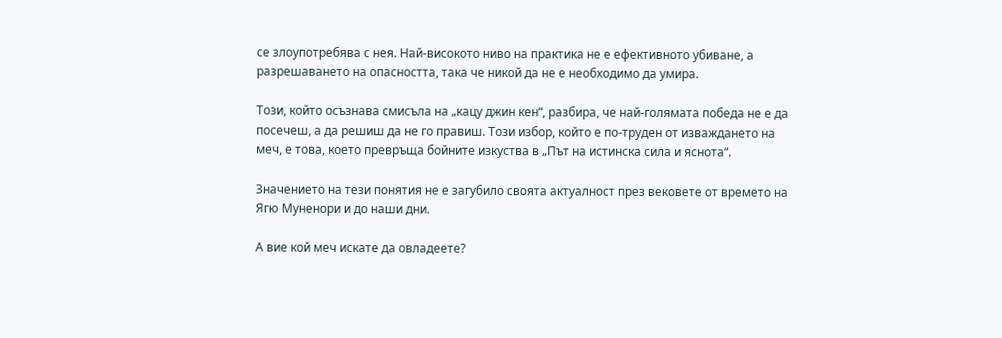се злоупотребява с нея. Най-високото ниво на практика не е ефективното убиване, а разрешаването на опасността, така че никой да не е необходимо да умира.

Този, който осъзнава смисъла на „кацу джин кен“, разбира, че най-голямата победа не е да посечеш, а да решиш да не го правиш. Този избор, който е по-труден от изваждането на меч, е това, което превръща бойните изкуства в „Път на истинска сила и яснота“.

Значението на тези понятия не е загубило своята актуалност през вековете от времето на Ягю Муненори и до наши дни.

А вие кой меч искате да овладеете?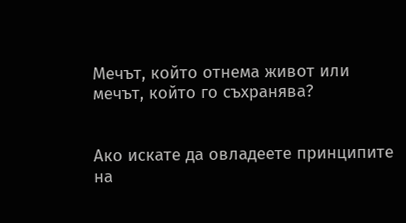Мечът, който отнема живот или мечът, който го съхранява?


Ако искате да овладеете принципите на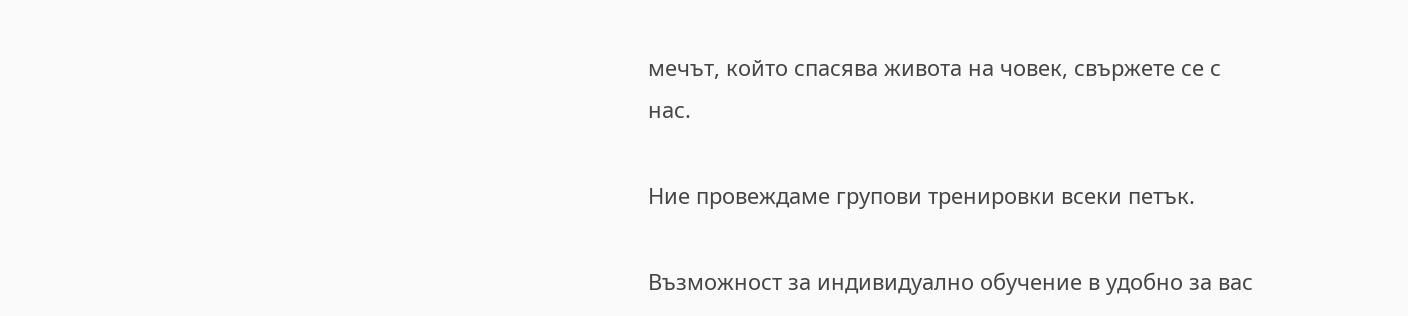мечът, който спасява живота на човек, свържете се с нас.

Ние провеждаме групови тренировки всеки петък.

Възможност за индивидуално обучение в удобно за вас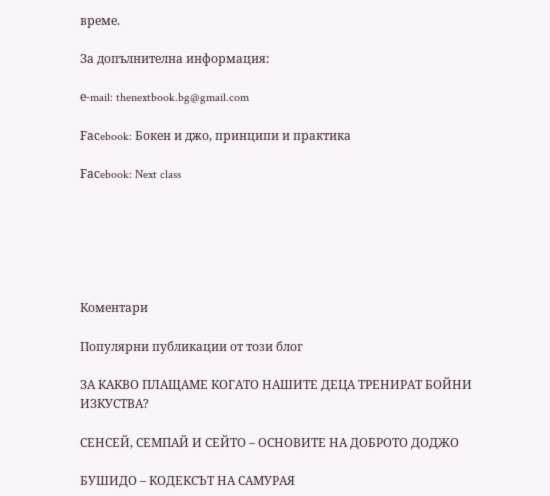време.

За допълнителна информация:

е-mail: thenextbook.bg@gmail.com

Faсebook: Бокен и джо, принципи и практика

Faсebook: Next class






Коментари

Популярни публикации от този блог

ЗА КАКВО ПЛАЩАМЕ КОГАТО НАШИТЕ ДЕЦА ТРЕНИРАТ БОЙНИ ИЗКУСТВА?

СЕНСЕЙ, СЕМПАЙ И СЕЙТО – ОСНОВИТЕ НА ДОБРОТО ДОДЖО

БУШИДО – КОДЕКСЪТ НА САМУРАЯ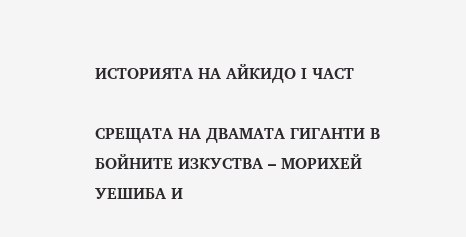ИСТОРИЯТА НА АЙКИДО І ЧАСТ

СРЕЩАТА НА ДВАМАТА ГИГАНТИ В БОЙНИТЕ ИЗКУСТВА – МОРИХЕЙ УЕШИБА И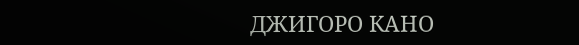ДЖИГОРО КАНО